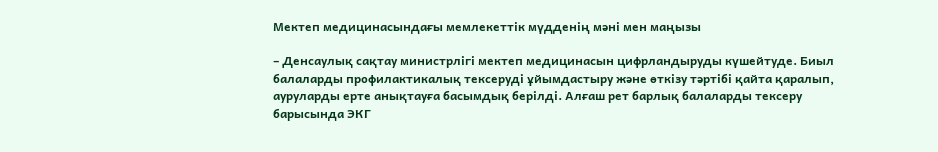Мектеп медицинасындағы мемлекеттік мүдденің мәні мен маңызы

– Денсаулық сақтау министрлігі мектеп медицинасын цифрландыруды күшейтуде. Биыл балаларды профилактикалық тексеруді ұйымдастыру және өткізу тәртібі қайта қаралып, ауруларды ерте анықтауға басымдық берілді. Алғаш рет барлық балаларды тексеру барысында ЭКГ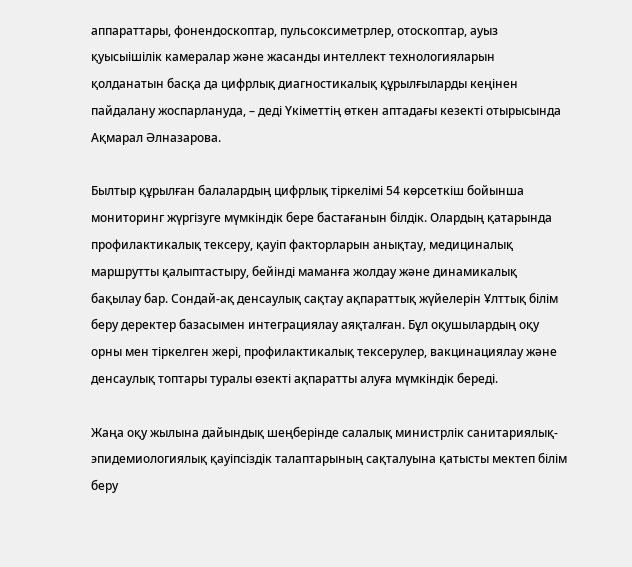аппараттары, фонендоскоптар, пульсоксиметрлер, отоскоптар, ауыз қуысыішілік камералар және жасанды интеллект технологияларын қолданатын басқа да цифрлық диагностикалық құрылғыларды кеңінен пайдалану жоспарлануда, – деді Үкіметтің өткен аптадағы кезекті отырысында Ақмарал Әлназарова.

Былтыр құрылған балалардың цифрлық тіркелімі 54 көрсеткіш бойынша мониторинг жүргізуге мүмкіндік бере бастағанын білдік. Олардың қатарында профилактикалық тексеру, қауіп факторларын анықтау, медициналық маршрутты қалыптастыру, бейінді маманға жолдау және динамикалық бақылау бар. Сондай-ақ денсаулық сақтау ақпараттық жүйелерін Ұлттық білім беру деректер базасымен интеграциялау аяқталған. Бұл оқушылардың оқу орны мен тіркелген жері, профилактикалық тексерулер, вакцинациялау және денсаулық топтары туралы өзекті ақпаратты алуға мүмкіндік береді.

Жаңа оқу жылына дайындық шеңберінде салалық министрлік санитариялық-эпидемиологиялық қауіпсіздік талаптарының сақталуына қатысты мектеп білім беру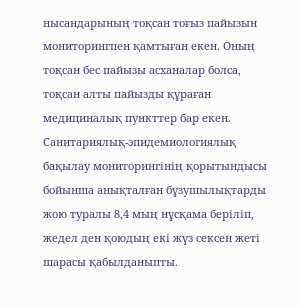нысандарының тоқсан тоғыз пайызын мониторингпен қамтыған екен. Оның тоқсан бес пайызы асханалар болса, тоқсан алты пайызды құраған медициналық пункттер бар екен. Санитариялық-эпидемиологиялық бақылау мониторингінің қорытындысы бойынша анықталған бұзушылықтарды жою туралы 8,4 мың нұсқама беріліп, жедел ден қоюдың екі жүз сексен жеті шарасы қабылданыпты.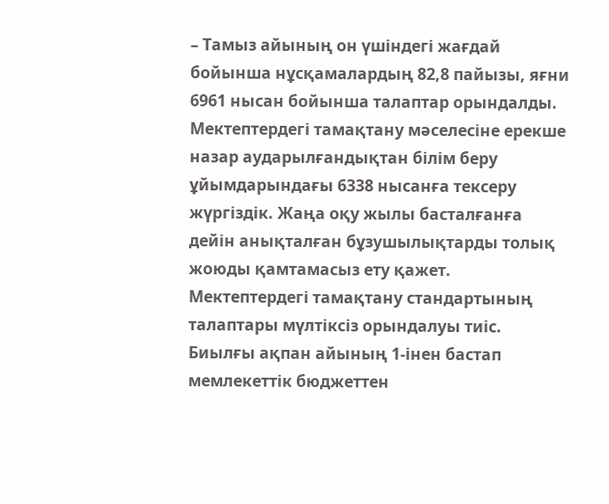– Тамыз айының он үшіндегі жағдай бойынша нұсқамалардың 82,8 пайызы, яғни 6961 нысан бойынша талаптар орындалды. Мектептердегі тамақтану мәселесіне ерекше назар аударылғандықтан білім беру ұйымдарындағы 6338 нысанға тексеру жүргіздік. Жаңа оқу жылы басталғанға дейін анықталған бұзушылықтарды толық жоюды қамтамасыз ету қажет. Мектептердегі тамақтану стандартының талаптары мүлтіксіз орындалуы тиіс. Биылғы ақпан айының 1-інен бастап мемлекеттік бюджеттен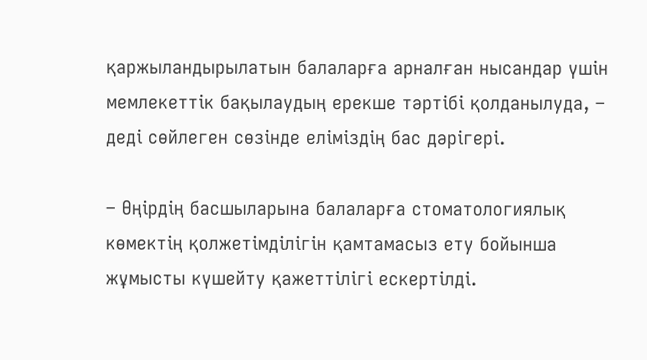қаржыландырылатын балаларға арналған нысандар үшін мемлекеттік бақылаудың ерекше тәртібі қолданылуда, – деді сөйлеген сөзінде еліміздің бас дәрігері.

– Өңірдің басшыларына балаларға стоматологиялық көмектің қолжетімділігін қамтамасыз ету бойынша жұмысты күшейту қажеттілігі ескертілді.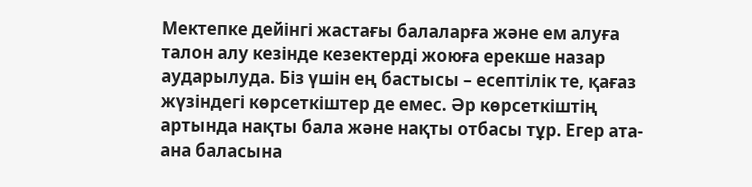Мектепке дейінгі жастағы балаларға және ем алуға талон алу кезінде кезектерді жоюға ерекше назар аударылуда. Біз үшін ең бастысы – есептілік те, қағаз жүзіндегі көрсеткіштер де емес. Әр көрсеткіштің артында нақты бала және нақты отбасы тұр. Егер ата-ана баласына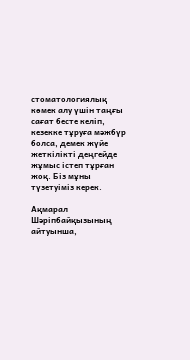стоматологиялық көмек алу үшін таңғы сағат бесте келіп, кезекке тұруға мәжбүр болса, демек жүйе жеткілікті деңгейде жұмыс істеп тұрған жоқ. Біз мұны түзетуіміз керек.

Ақмарал Шәріпбайқызының айтуынша,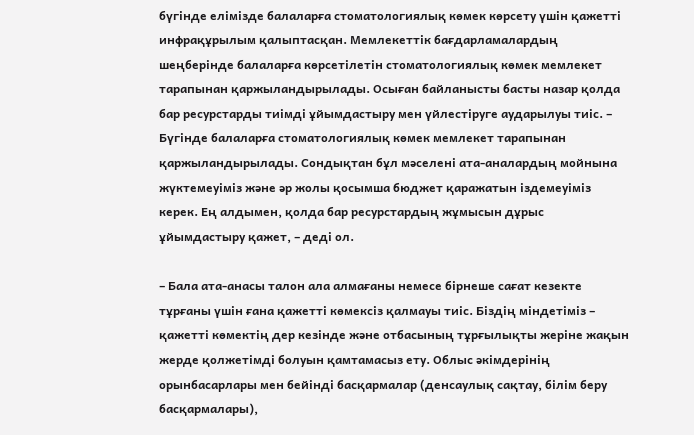бүгінде елімізде балаларға стоматологиялық көмек көрсету үшін қажетті инфрақұрылым қалыптасқан. Мемлекеттік бағдарламалардың шеңберінде балаларға көрсетілетін стоматологиялық көмек мемлекет тарапынан қаржыландырылады. Осыған байланысты басты назар қолда бар ресурстарды тиімді ұйымдастыру мен үйлестіруге аударылуы тиіс. – Бүгінде балаларға стоматологиялық көмек мемлекет тарапынан қаржыландырылады. Сондықтан бұл мәселені ата-аналардың мойнына жүктемеуіміз және әр жолы қосымша бюджет қаражатын іздемеуіміз керек. Ең алдымен, қолда бар ресурстардың жұмысын дұрыс ұйымдастыру қажет, – деді ол.

– Бала ата-анасы талон ала алмағаны немесе бірнеше сағат кезекте тұрғаны үшін ғана қажетті көмексіз қалмауы тиіс. Біздің міндетіміз – қажетті көмектің дер кезінде және отбасының тұрғылықты жеріне жақын жерде қолжетімді болуын қамтамасыз ету. Облыс әкімдерінің орынбасарлары мен бейінді басқармалар (денсаулық сақтау, білім беру басқармалары),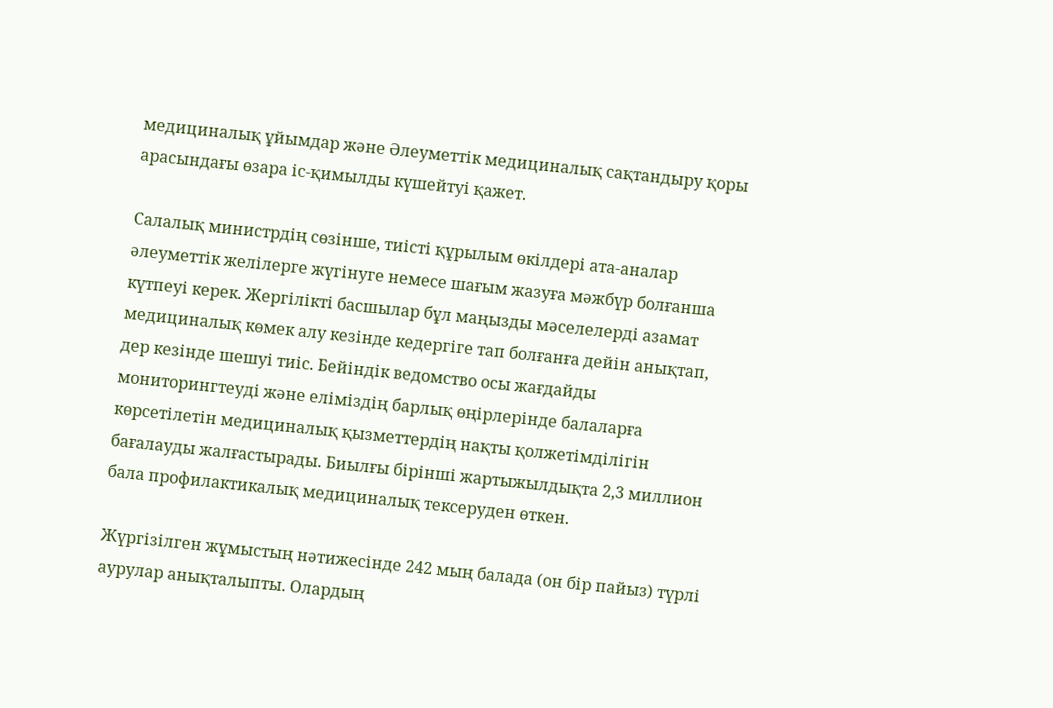медициналық ұйымдар және Әлеуметтік медициналық сақтандыру қоры арасындағы өзара іс-қимылды күшейтуі қажет.

Салалық министрдің сөзінше, тиісті құрылым өкілдері ата-аналар әлеуметтік желілерге жүгінуге немесе шағым жазуға мәжбүр болғанша күтпеуі керек. Жергілікті басшылар бұл маңызды мәселелерді азамат медициналық көмек алу кезінде кедергіге тап болғанға дейін анықтап, дер кезінде шешуі тиіс. Бейіндік ведомство осы жағдайды мониторингтеуді және еліміздің барлық өңірлерінде балаларға көрсетілетін медициналық қызметтердің нақты қолжетімділігін бағалауды жалғастырады. Биылғы бірінші жартыжылдықта 2,3 миллион бала профилактикалық медициналық тексеруден өткен.

Жүргізілген жұмыстың нәтижесінде 242 мың балада (он бір пайыз) түрлі аурулар анықталыпты. Олардың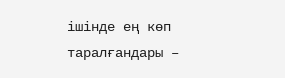ішінде ең көп таралғандары –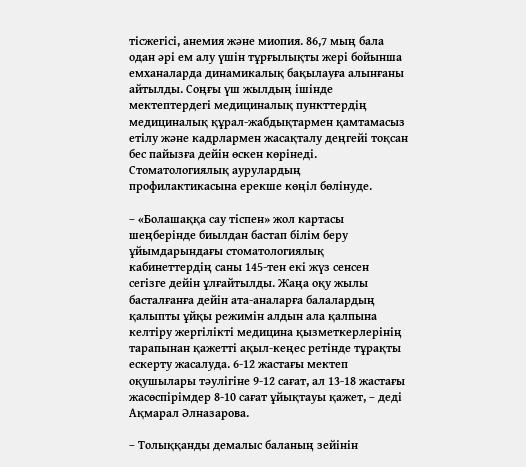тісжегісі, анемия және миопия. 86,7 мың бала одан әрі ем алу үшін тұрғылықты жері бойынша емханаларда динамикалық бақылауға алынғаны айтылды. Соңғы үш жылдың ішінде мектептердегі медициналық пункттердің медициналық құрал-жабдықтармен қамтамасыз етілу және кадрлармен жасақталу деңгейі тоқсан бес пайызға дейін өскен көрінеді. Стоматологиялық аурулардың профилактикасына ерекше көңіл бөлінуде.

– «Болашаққа сау тіспен» жол картасы шеңберінде биылдан бастап білім беру ұйымдарындағы стоматологиялық кабинеттердің саны 145-тен екі жүз сенсен сегізге дейін ұлғайтылды. Жаңа оқу жылы басталғанға дейін ата-аналарға балалардың қалыпты ұйқы режимін алдын ала қалпына келтіру жергілікті медицина қызметкерлерінің тарапынан қажетті ақыл-кеңес ретінде тұрақты ескерту жасалуда. 6-12 жастағы мектеп оқушылары тәулігіне 9-12 сағат, ал 13-18 жастағы жасөспірімдер 8-10 сағат ұйықтауы қажет, – деді Ақмарал Әлназарова.

– Толыққанды демалыс баланың зейінін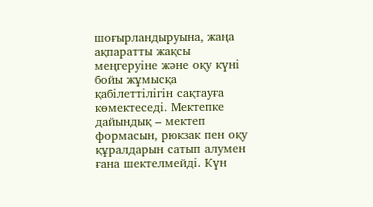шоғырландыруына, жаңа ақпаратты жақсы меңгеруіне және оқу күні бойы жұмысқа қабілеттілігін сақтауға көмектеседі. Мектепке дайындық – мектеп формасын, рюкзак пен оқу құралдарын сатып алумен ғана шектелмейді. Күн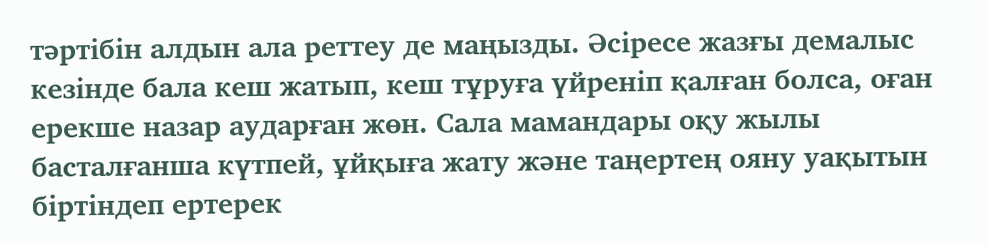тәртібін алдын ала реттеу де маңызды. Әсіресе жазғы демалыс кезінде бала кеш жатып, кеш тұруға үйреніп қалған болса, оған ерекше назар аударған жөн. Сала мамандары оқу жылы басталғанша күтпей, ұйқыға жату және таңертең ояну уақытын біртіндеп ертерек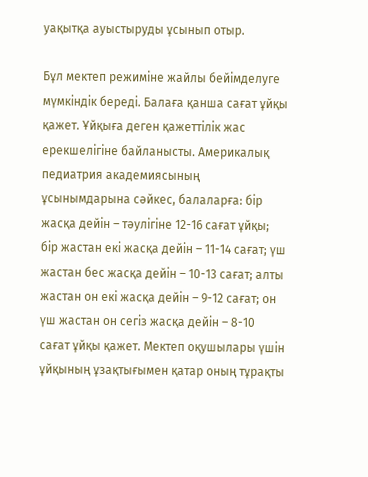уақытқа ауыстыруды ұсынып отыр.

Бұл мектеп режиміне жайлы бейімделуге мүмкіндік береді. Балаға қанша сағат ұйқы қажет. Ұйқыға деген қажеттілік жас ерекшелігіне байланысты. Америкалық педиатрия академиясының ұсынымдарына сәйкес, балаларға: бір жасқа дейін – тәулігіне 12-16 сағат ұйқы; бір жастан екі жасқа дейін – 11-14 сағат; үш жастан бес жасқа дейін – 10-13 сағат; алты жастан он екі жасқа дейін – 9-12 сағат; он үш жастан он сегіз жасқа дейін – 8-10 сағат ұйқы қажет. Мектеп оқушылары үшін ұйқының ұзақтығымен қатар оның тұрақты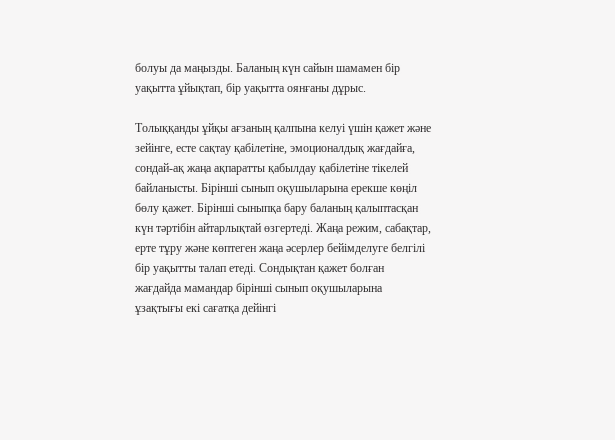болуы да маңызды. Баланың күн сайын шамамен бір уақытта ұйықтап, бір уақытта оянғаны дұрыс.

Толыққанды ұйқы ағзаның қалпына келуі үшін қажет және зейінге, есте сақтау қабілетіне, эмоционалдық жағдайға, сондай-ақ жаңа ақпаратты қабылдау қабілетіне тікелей байланысты. Бірінші сынып оқушыларына ерекше көңіл бөлу қажет. Бірінші сыныпқа бару баланың қалыптасқан күн тәртібін айтарлықтай өзгертеді. Жаңа режим, сабақтар, ерте тұру және көптеген жаңа әсерлер бейімделуге белгілі бір уақытты талап етеді. Сондықтан қажет болған жағдайда мамандар бірінші сынып оқушыларына ұзақтығы екі сағатқа дейінгі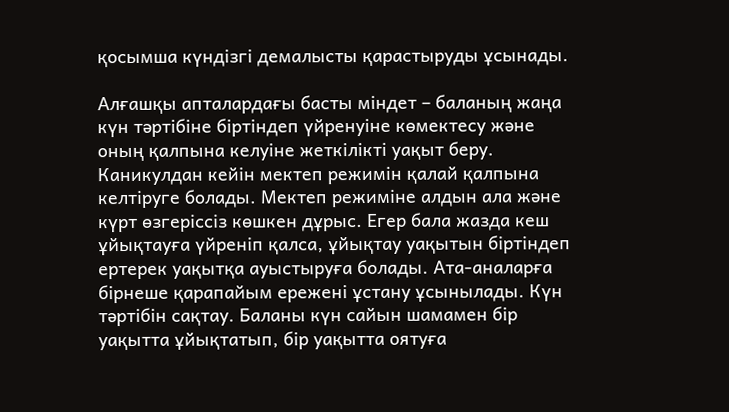қосымша күндізгі демалысты қарастыруды ұсынады.

Алғашқы апталардағы басты міндет – баланың жаңа күн тәртібіне біртіндеп үйренуіне көмектесу және оның қалпына келуіне жеткілікті уақыт беру. Каникулдан кейін мектеп режимін қалай қалпына келтіруге болады. Мектеп режиміне алдын ала және күрт өзгеріссіз көшкен дұрыс. Егер бала жазда кеш ұйықтауға үйреніп қалса, ұйықтау уақытын біртіндеп ертерек уақытқа ауыстыруға болады. Ата-аналарға бірнеше қарапайым ережені ұстану ұсынылады. Күн тәртібін сақтау. Баланы күн сайын шамамен бір уақытта ұйықтатып, бір уақытта оятуға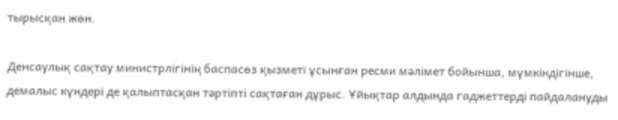тырысқан жөн.

Денсаулық сақтау министрлігінің баспасөз қызметі ұсынған ресми мәлімет бойынша, мүмкіндігінше, демалыс күндері де қалыптасқан тәртіпті сақтаған дұрыс. Ұйықтар алдында гаджеттерді пайдалануды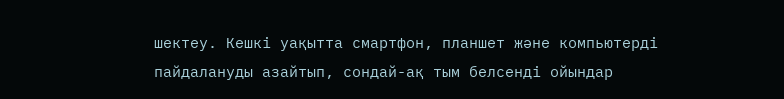шектеу. Кешкі уақытта смартфон, планшет және компьютерді пайдалануды азайтып, сондай-ақ тым белсенді ойындар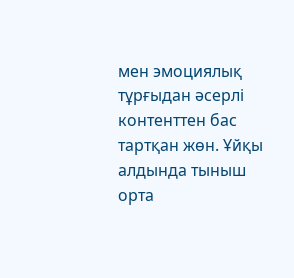мен эмоциялық тұрғыдан әсерлі контенттен бас тартқан жөн. Ұйқы алдында тыныш орта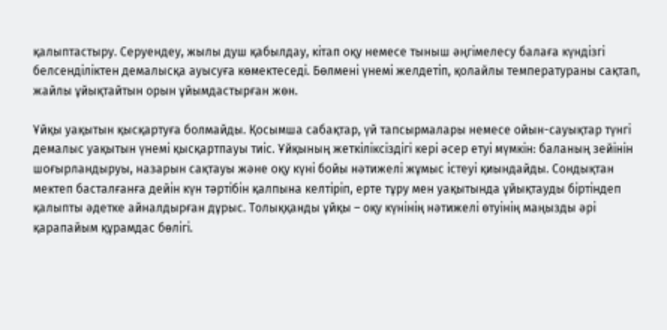қалыптастыру. Серуендеу, жылы душ қабылдау, кітап оқу немесе тыныш әңгімелесу балаға күндізгі белсенділіктен демалысқа ауысуға көмектеседі. Бөлмені үнемі желдетіп, қолайлы температураны сақтап, жайлы ұйықтайтын орын ұйымдастырған жөн.

Ұйқы уақытын қысқартуға болмайды. Қосымша сабақтар, үй тапсырмалары немесе ойын-сауықтар түнгі демалыс уақытын үнемі қысқартпауы тиіс. Ұйқының жеткіліксіздігі кері әсер етуі мүмкін: баланың зейінін шоғырландыруы, назарын сақтауы және оқу күні бойы нәтижелі жұмыс істеуі қиындайды. Сондықтан мектеп басталғанға дейін күн тәртібін қалпына келтіріп, ерте тұру мен уақытында ұйықтауды біртіндеп қалыпты әдетке айналдырған дұрыс. Толыққанды ұйқы – оқу күнінің нәтижелі өтуінің маңызды әрі қарапайым құрамдас бөлігі.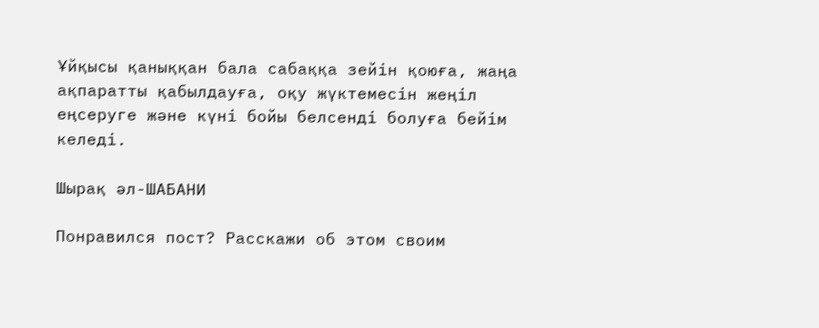Ұйқысы қаныққан бала сабаққа зейін қоюға, жаңа ақпаратты қабылдауға, оқу жүктемесін жеңіл еңсеруге және күні бойы белсенді болуға бейім келеді.

Шырақ әл-ШАБАНИ

Понравился пост? Расскажи об этом своим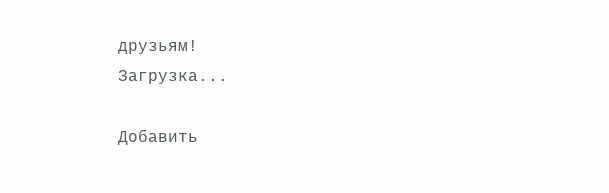друзьям!
Загрузка...

Добавить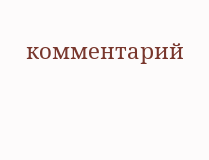комментарий